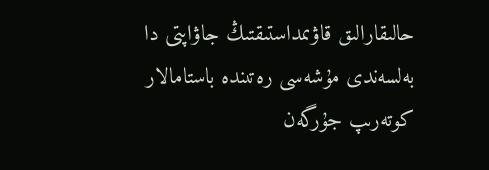حالىقارالىق قاۋىمداستىقتىڭ جاۋاپتى دا بەلسەندى مۇشەسى رەتىندە باستامالار كوتەرىپ جۇرگەن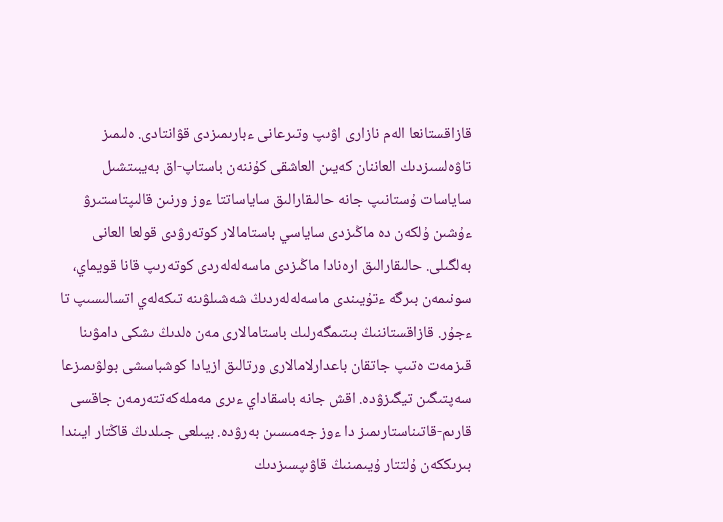قازاقستانعا الەم نازارى اۋىپ وتىرعانى ءبارىمىزدى قۋانتادى. ەلىمىز تاۋەلسىزدىك العاننان كەيىن العاشقى كۇننەن باستاپ-اق بەيبىتشىل ساياسات ۇستانىپ جانە حالىقارالىق ساياساتتا ءوز ورنىن قالىپتاستىرۋ ءۇشىن ۇلكەن دە ماڭىزدى ساياسي باستامالار كوتەرۋدى قولعا العانى بەلگىلى. حالىقارالىق ارەنادا ماڭىزدى ماسەلەلەردى كوتەرىپ قانا قويماي، سونىمەن بىرگە ءتۇيىندى ماسەلەلەردىڭ شەشىلۋىنە تىكەلەي اتسالىسىپ تا ءجۇر. قازاقستاننىڭ بىتىمگەرلىك باستامالارى مەن ەلدىڭ ىشكى دامۋىنا قىزمەت ەتىپ جاتقان باعدارلامالارى ورتالىق ازيادا كوشباسشى بولۋىمىزعا سەپتىگىن تيگىزۋدە. اقش جانە باسقاداي ءىرى مەملەكەتتەرمەن جاقسى قارىم-قاتىناستارىمىز دا ءوز جەمىسىن بەرۋدە. بيىلعى جىلدىڭ قاڭتار ايىندا بىرىككەن ۇلتتار ۇيىمىنىڭ قاۋىپسىزدىك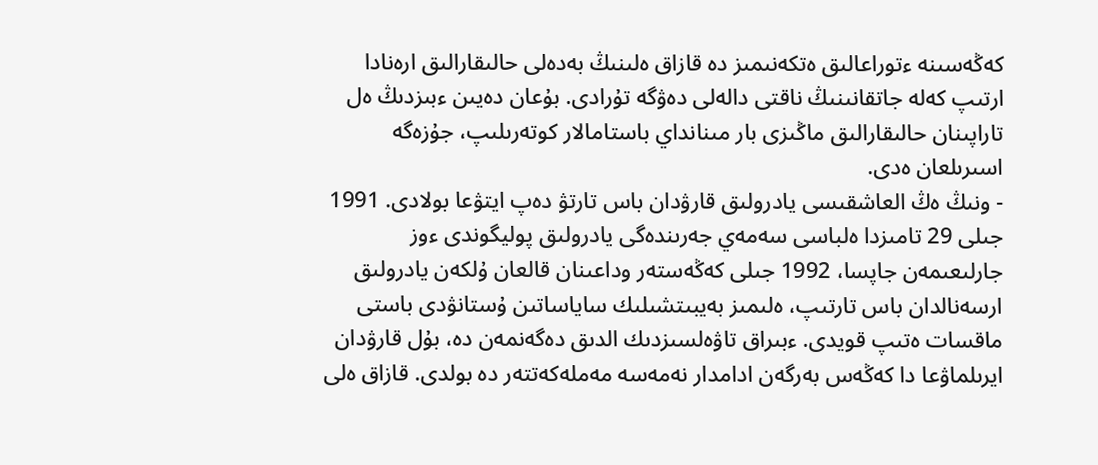كەڭەسىنە ءتوراعالىق ەتكەنىمىز دە قازاق ەلىنىڭ بەدەلى حالىقارالىق ارەنادا ارتىپ كەلە جاتقانىنىڭ ناقتى دالەلى دەۋگە تۇرادى. بۇعان دەيىن ءبىزدىڭ ەل تاراپىنان حالىقارالىق ماڭىزى بار مىنانداي باستامالار كوتەرىلىپ، جۇزەگە اسىرىلعان ەدى.
- ونىڭ ەڭ العاشقىسى يادرولىق قارۋدان باس تارتۋ دەپ ايتۋعا بولادى. 1991 جىلى 29 تامىزدا ەلباسى سەمەي جەرىندەگى يادرولىق پوليگوندى ءوز جارلىعىمەن جاپسا، 1992 جىلى كەڭەستەر وداعىنان قالعان ۇلكەن يادرولىق ارسەنالدان باس تارتىپ، ەلىمىز بەيبىتشىلىك ساياساتىن ۇستانۋدى باستى ماقسات ەتىپ قويدى. ءبىراق تاۋەلسىزدىك الدىق دەگەنمەن دە، بۇل قارۋدان ايرىلماۋعا دا كەڭەس بەرگەن ادامدار نەمەسە مەملەكەتتەر دە بولدى. قازاق ەلى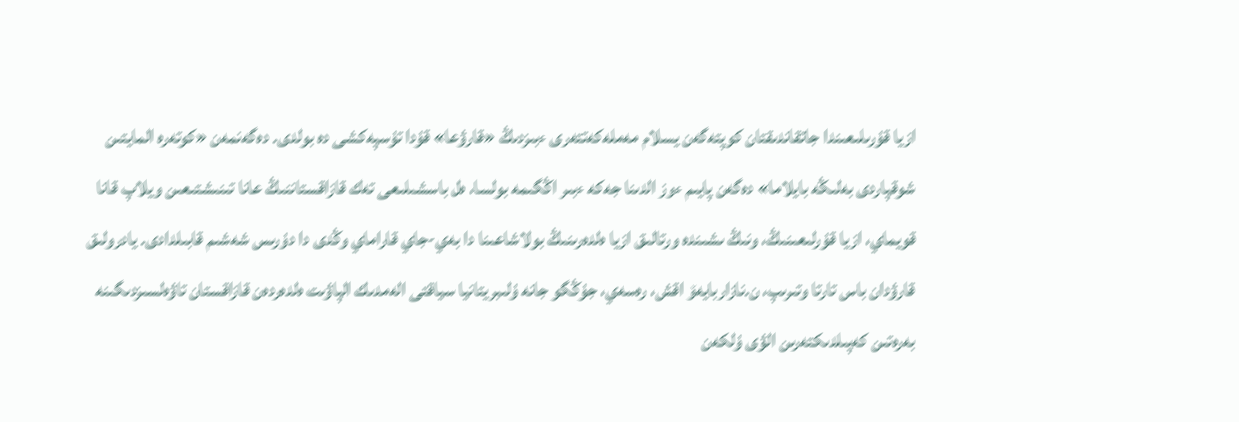ازيا قۇرىلىعىندا جاتقاندىقتان كوپتەگەن يسلام مەملەكەتتەرى ءبىزدىڭ «قارۋعا» قۇدا تۇسپەكشى دە بولدى. دەگەنمەن «كوتەرە المايتىن شوقپاردى بەلىڭە بايلاما» دەگەن پايىم ءوز الدىنا جەكە ءبىر اڭگىمە بولسا، ەل باسشىلىعى تەك قازاقستاننىڭ عانا تىنىشتىعىن ويلاپ قانا قويماي، ازيا قۇرلىعىنىڭ، ونىڭ ىشىندە ورتالىق ازيا ەلدەرىنىڭ بولاشاعىنا دا بەي-جاي قاراماي وڭدى دا دۇرىس شەشىم قابىلدادى. يادرولىق قارۋدان باس تارتا وتىرىپ، ن.نازاربايەۆ اقش، رەسەي، جۇڭگو جانە ۇلىبريتانيا سياقتى الەمدىك الپاۋىت ەلدەردەن قازاقستان تاۋەلسىزدىگىنە بەرەتىن كەپىلدىكتەرىن الۋى ۇلكەن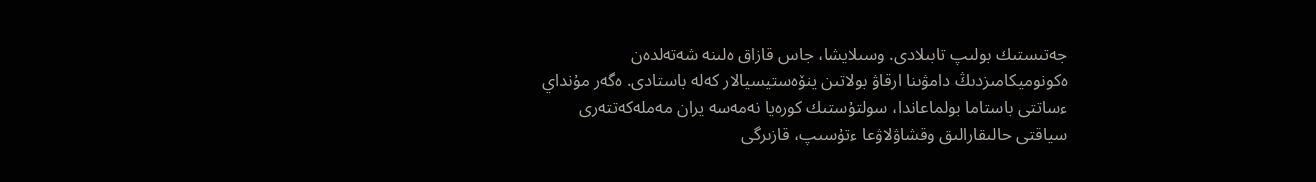جەتىستىك بولىپ تابىلادى. وسىلايشا، جاس قازاق ەلىنە شەتەلدەن ەكونوميكامىزدىڭ دامۋىنا ارقاۋ بولاتىن ينۆەستيسيالار كەلە باستادى. ەگەر مۇنداي ءساتتى باستاما بولماعاندا، سولتۇستىك كورەيا نەمەسە يران مەملەكەتتەرى سياقتى حالىقارالىق وقشاۋلاۋعا ءتۇسىپ، قازىرگى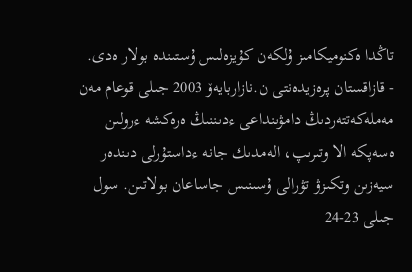تاڭدا ەكنوميكامىز ۇلكەن كۇيزەلىس ۇستىندە بولار ەدى.
- قازاقستان پرەزيدەنتى ن.نازاربايەۆ 2003 جىلى قوعام مەن مەملەكەتتەردىڭ دامۋىنداعى ءدىننىڭ ەرەكشە ءرولىن ەسەپكە الا وتىرىپ، الەمدىك جانە ءداستۇرلى دىندەر سيەزىن وتكىزۋ تۋرالى ۇسىنىس جاساعان بولاتىن. سول جىلى 23-24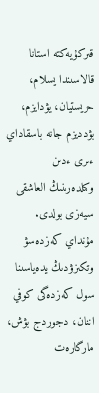قىركۇيەكتە استانا قالاسىندا يسلام، حريستيان، يۋدايزم، بۋدديزم جانە باسقاداي ءىرى ءدىن وكىلدەرىنىڭ العاشقى سيەزى بولدى. مۇنداي كەزدەسۋ وتكىزۋدىڭ يدەياسىنا سول كەزدەگى كوفي اننان، دجوردج بۋش، مارگارەت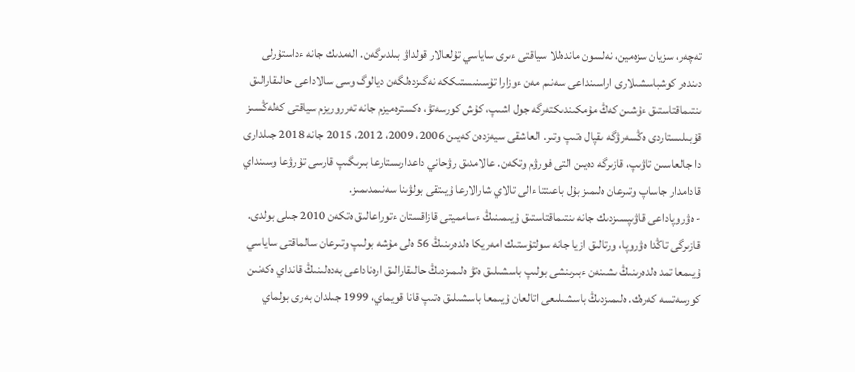تەچەر، سزيان سزەمين، نەلسون ماندەللا سياقتى ءىرى ساياسي تۇلعالار قولداۋ بىلدىرگەن. الەمدىك جانە ءداستۇرلى دىندەر كوشباسشىلارى اراسىنداعى سەنىم مەن ءوزارا تۇسىنىستىككە نەگىزدەلگەن ديالوگ وسى سالاداعى حالىقارالىق ىنتىماقتاستىق ءۇشىن كەڭ مۇمكىندىكتەرگە جول اشىپ، كۇش كورسەتۋ، ەكسترەميزم جانە تەرروريزم سياقتى كەلەڭسىز قۇبىلىستاردى ەڭسەرۋگە ىقپال ەتىپ وتىر. العاشقى سيەزدەن كەيىن 2006، 2009، 2012، 2015 جانە 2018 جىلدارى دا جالعاسىن تاۋىپ، قازىرگە دەيىن التى فورۋم وتكەن. عالامدىق رۋحاني داعدارىستارعا بىرىگىپ قارسى تۇرۋعا وسىنداي قادامدار جاساپ وتىرعان ەلىمىز بۇل باعىتتا ءالى تالاي شارالارعا ۇيىتقى بولۋىنا سەنىمدىمىز.
- ەۋروپاداعى قاۋىپسىزدىك جانە ىنتىماقتاستىق ۇيىمىنىڭ ءسامميتى قازاقستان ءتوراعالىق ەتكەن 2010 جىلى بولدى. قازىرگى تاڭدا ەۋروپا، ورتالىق ازيا جانە سولتۇستىك امەريكا ەلدەرىنىڭ 56 ەلى مۇشە بولىپ وتىرعان سالماقتى ساياسي ۇيىمعا تمد ەلدەرىنىڭ ىشىنەن ءبىرىنشى بولىپ باسشىلىق ەتۋ ەلىمىزدىڭ حالىقارالىق ارەناداعى بەدەلىنىڭ قانداي ەكەنىن كورسەتسە كەرەك. ەلىمىزدىڭ باسشىلىعى اتالعان ۇيىمعا باسشىلىق ەتىپ قانا قويماي، 1999 جىلدان بەرى بولماي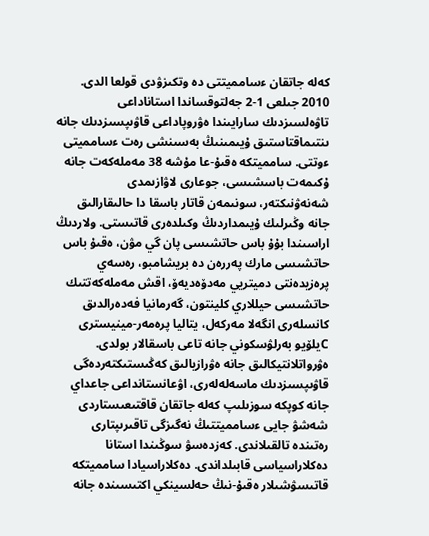كەلە جاتقان ءسامميتتى دە وتكىزۋدى قولعا الدى. 2010 جىلعى 1-2 جەلتوقساندا استاناداعى تاۋەلسىزدىك سارايىندا ەۋروپاداعى قاۋىپسىزدىك جانە ىنتىماقتاستىق ۇيىمىنىڭ بەسىنشى رەت ءسامميتى ءوتتى. سامميتكە ەقىۇ-عا مۇشە 38 مەملەكەت جانە ۇكىمەت باسشىسى، جوعارى لاۋازىمدى شەنەۋنىكتەر، سونىمەن قاتار باسقا دا حالىقارالىق جانە وڭىرلىك ۇيىمداردىڭ وكىلدەرى قاتىستى. ولاردىڭ اراسىندا بۇۇ باس حاتشىسى پان گي مۋن، ەقىۇ باس حاتشىسى مارك پەررەن دە بريشامبو، رەسەي پرەزيدەنتى دميتريي مەدۆەديەۆ، اقش مەملەكەتتىك حاتشىسى حيللاري كلينتون، گەرمانيا فەدەرالدىق كانسلەرى انگەلا مەركەل، يتاليا پرەمەر-مينيسترى Cيلۆيو بەرلۋسكوني جانە تاعى باسقالار بولدى. ەۋرواتلانتيكالىق جانە ەۋرازيالىق كەڭىستىكتەردەگى قاۋىپسىزدىك ماسەلەلەرى، اۋعانستانداعى جاعداي جانە كوپكە سوزىلىپ كەلە جاتقان قاقتىعىستاردى شەشۋ جايى ءسامميتتىڭ نەگىزگى تاقىرىپتارى رەتىندە تالقىلاندى. كەزدەسۋ سوڭىندا استانا دەكلاراسياسى قابىلداندى. دەكلاراسيادا سامميتكە قاتىسۋشىلار ەقىۇ-نىڭ حەلسينكي اكتىسىندە جانە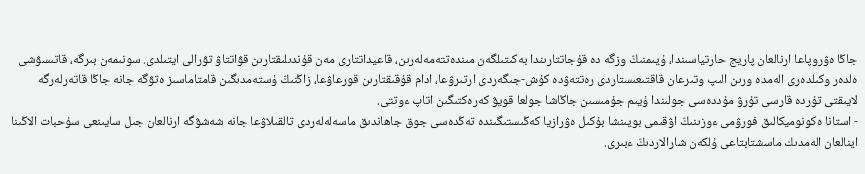جاڭا ەۋروپاعا ارنالعان پاريج حارتياسىندا، ۇيىمنىڭ وزگە دە قۇجاتتارىندا بەكىتىلگەن مىندەتتەمەلەرىن، قاعيداتتارى مەن قۇندىلىقتارىن قۋاتتاۋ تۋرالى ايتىلدى. سونىمەن بىرگە، قاتىسۋشى ەلدەر وكىلدەرى الەمدە ورىن الىپ وتىرعان قاقتىعىستاردى رەتتەۋدە كۇش-جىگەردى ارتىرۋعا، ادام قۇقىقتارىن قورعاۋعا، زاڭنىڭ ۇستەمدىگىن قامتاماسىز ەتۋگە جانە جاڭا قاتەرلەرگە لايىقتى تۇردە قارسى تۇرۋ مۇددەسى جولىندا ۇيىم جۇمىسىن جاڭاشا جولعا قويۋ كەرەكتىگىن اتاپ ءوتتى.
- استانا ەكونوميكالىق فورۋمى ءوزىنىڭ اۋقىمى بويىنشا بۇكىل ەۋرازيا كەڭىستىگىندە تەڭدەسى جوق جاھاندىق ماسەلەلەردى تالقىلاۋعا جانە شەشۋگە ارنالعان جىل سايىنعى سۇحبات الاڭىنا اينالعان الەمدىك ماسشتابتاعى ۇلكەن شارالاردىڭ ءبىرى.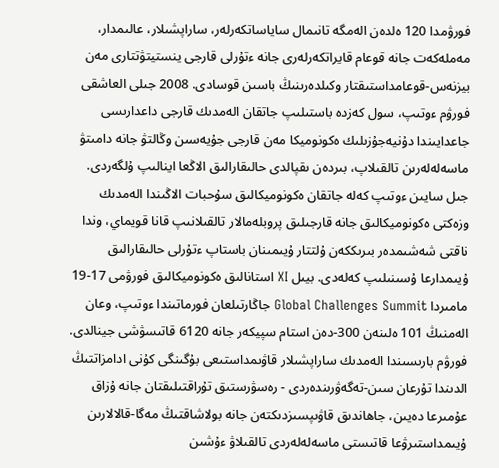فورۋمدا 120 ەلدەن الەمگە تانىمال ساياساتكەرلەر، ساراپشىلار، عالىمدار، مەملەكەت جانە قوعام قايراتكەرلەرى جانە ءتۇرلى قارجى ينستيتۋتتارى مەن بيزنەس-قوعامداستىقتار وكىلدەرىنىڭ باسىن قوسادى. 2008 جىلى العاشقى فورۋم ءوتىپ، سول كەزدە باستىلىپ جاتقان الەمدىك قارجى داعدارىسى جاعدايىندا دۇنيەجۇزىلىك ەكونوميكا مەن قارجى جۇيەسىن وڭالتۋ جانە دامىتۋ ماسەلەلەرىن تالقىلاپ، بىردەن ىقپالدى حالىقارالىق الاڭعا اينالىپ ۇلگەردى. جىل سايىن ءوتىپ كەلە جاتقان ەكونوميكالىق سۇحبات الاڭىندا الەمدىك وزەكتى ەكونوميكالىق جانە قارجىلىق پروبلەمالار تالقىلانىپ قانا قويماي، وندا ناقتى شەشىمدەر بىرىككەن ۇلتتار ۇيىمىنان باستاپ ءتۇرلى حالىقارالىق ۇيىمدارعا ۇسىنىلىپ كەلەدى. بيىل XI استانالىق ەكونوميكالىق فورۋمى 17-19 مامىردا Global Challenges Summit جاڭارتىلعان فورماتىندا ءوتىپ، وعان الەمنىڭ 101 ەلىنەن 300-دەن استام سپيكەر جانە 6120 قاتىسۋشى جينالدى. فورۋم بارىسىندا الەمدىك ساراپشىلار قاۋىمداستىعى بۇگىنگى كۇنى ادامزاتتىڭ الدىندا تۇرعان سىن-تەگەۋرىندەردى - رەسۋرستىق تۇراقتىلىقتان جانە ۇزاق عۇمىرعا دەيىن، جاھاندىق قاۋىپسىزدىكتەن جانە بولاشاقتىڭ مەگا-قالالارىن ۇيىمداستىرۋعا قاتىستى ماسەلەلەردى تالقىلاۋ ءۇشىن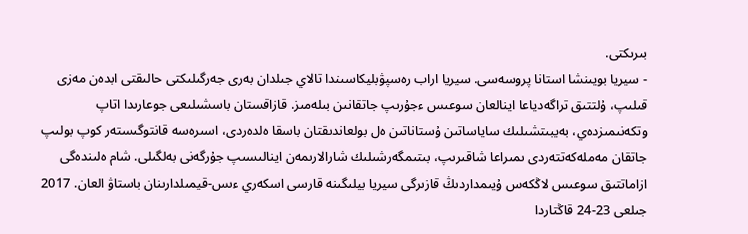بىرىكتى.
- سيريا بويىنشا استانا پروسەسى. سيريا اراب رەسپۋبليكاسىندا تالاي جىلدان بەرى جەرگىلىكتى حالىقتى ابدەن مەزى قىلىپ، ۇلتتىق تراگەدياعا اينالعان سوعىس ءجۇرىپ جاتقانىن بىلەمىز. قازاقستان باسشىلىعى جوعارىدا اتاپ وتكەنىمىزدەي، بەيبىتشىلىك ساياساتىن ۇستاناتىن ەل بولعاندىقتان باسقا ەلدەردى، اسىرەسە قانتوگىستەر كوپ بولىپ جاتقان مەملەكەتتەردى ىمىراعا شاقىرىپ، بىتىمگەرشىلىك شارالارىمەن اينالىسىپ جۇرگەنى بەلگىلى. شام ەلىندەگى ازاماتتىق سوعىس لاڭكەس ۇيىمداردىڭ قازىرگى سيريا بيلىگىنە قارسى اسكەري ءىس-قيمىلدارىنان باستاۋ العان. 2017 جىلعى 23-24 قاڭتاردا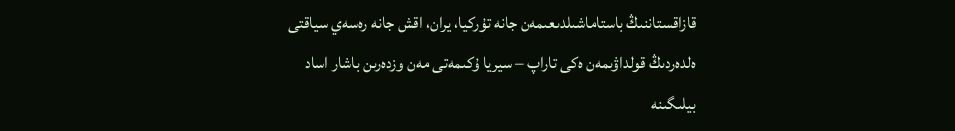قازاقستاننىڭ باستاماشىلدىعىمەن جانە تۇركيا، يران، اقش جانە رەسەي سياقتى ەلدەردىڭ قولداۋىمەن ەكى تاراپ – سيريا ۇكىمەتى مەن وزدەرىن باشار اساد بيلىگىنە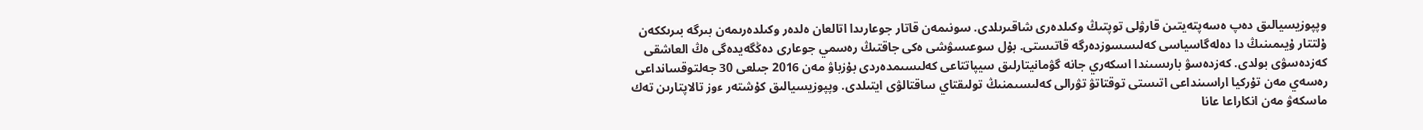وپپوزيسيالىق دەپ ەسەپتەيتىن قارۋلى توپتىڭ وكىلدەرى شاقىرىلدى. سونىمەن قاتار جوعارىدا اتالعان ەلدەر وكىلدەرىمەن بىرگە بىرىككەن ۇلتتار ۇيىمىنىڭ دا دەلەگاسياسى كەلىسسوزدەرگە قاتىستى. بۇل سوعىسۋشى ەكى جاقتىڭ رەسمي جوعارى دەڭگەيدەگى ەڭ العاشقى كەزدەسۋى بولدى. كەزدەسۋ بارىسىندا اسكەري جانە گۋمانيتارلىق سيپاتتاعى كەلىسىمدەردى بۇزباۋ مەن 2016 جىلعى 30 جەلتوقسانداعى رەسەي مەن تۇركيا اراسىنداعى اتىستى توقتاتۋ تۋرالى كەلىسىمنىڭ تولىقتاي ساقتالۋى ايتىلدى. وپپوزيسيالىق كۇشتەر ءوز تالاپتارىن تەك ماسكەۋ مەن انكاراعا عانا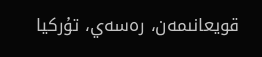قويعانىمەن، رەسەي، تۇركيا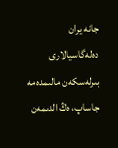جانە يران دەلەگاسيالارى بىرلەسكەن مالىمدەمە جاساپ، ەڭ الدىمەن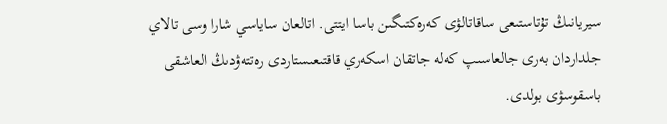سيريانىڭ تۇتاستىعى ساقاتالۋى كەرەكتىگىن باسا ايتتى. اتالعان ساياسي شارا وسى تالاي جلداردان بەرى جالعاسىپ كەلە جاتقان اسكەري قاقتىعىستاردى رەتتەۋدىڭ العاشقى باسقوسۋى بولدى.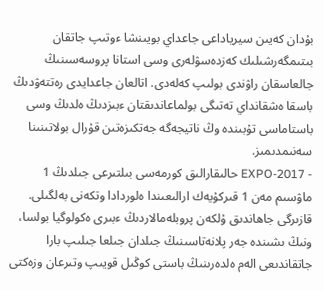بۇدان كەيىن سيرياداعى جاعداي بويىنشا ءوتىپ جاتقان بىتىمگەرشىلىك كەزدەسۋلەرى وسى استانا پروسەسىنىڭ جالعاسقان راۋندى بولىپ كەلەدى. اتالعان جاعدايدى رەتتەۋدىڭ باسقا ەشقانداي تەتىگى بولماعاندىقتان ءبىزدىڭ ەلدىڭ وسى باستاماسى تۇبىندە وڭ ناتيجەگە جەتكىزەتىن قۇرال بولاتىنىنا سەنىمدىمىز.
- EXPO-2017 حالىقارالىق كورمەسى بىلتىرعى جىلدىڭ 1 ماۋسىم مەن 1 قىركۇيەك ارالىعىندا ەلوردادا وتكەنى بەلگىلى. قازىرگى جاھاندىق ۇلكەن پروبلەمالاردىڭ ءبىرى ەكولوگيا بولسا، ونىڭ ىشىندە جەر پلانەتاسىنىڭ جىلدان جىلعا جىلىپ بارا جاتقاندىعى الەم ەلدەرىنىڭ باستى كوڭىل قويىپ وتىرعان وزەكتى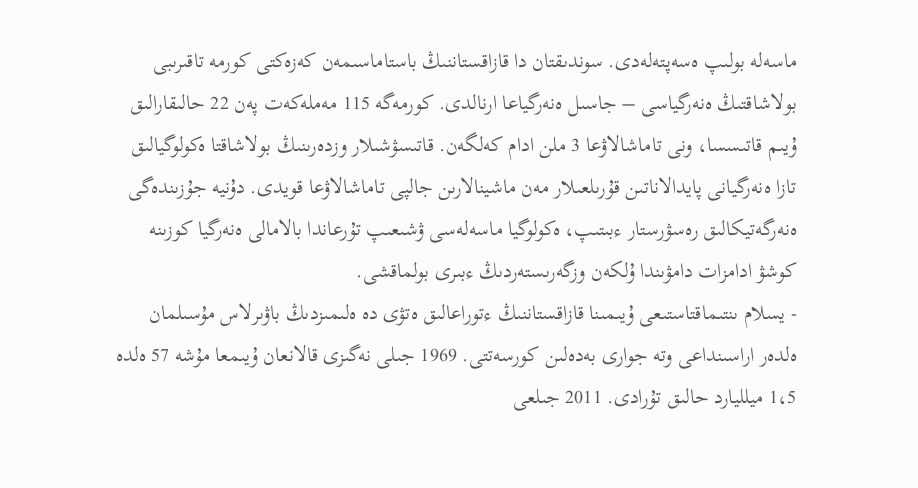ماسەلە بولىپ ەسەپتەلەدى. سوندىقتان دا قازاقستاننىڭ باستاماسىمەن كەزەكتى كورمە تاقىرىبى بولاشاقتىڭ ەنەرگياسى – جاسىل ەنەرگياعا ارنالدى. كورمەگە 115 مەملەكەت پەن 22 حالىقارالىق ۇيىم قاتىسسا، ونى تاماشالاۋعا 3 ملن ادام كەلگەن. قاتىسۋشىلار وزدەرىنىڭ بولاشاقتا ەكولوگيالىق تازا ەنەرگيانى پايدالاناتىن قۇرىلعىلار مەن ماشينالارىن جالپى تاماشالاۋعا قويدى. دۇنيە جۇزىندەگى ەنەرگەتيكالىق رەسۋرستار ءبىتىپ، ەكولوگيا ماسەلەسى ۋشىعىپ تۇرعاندا بالامالى ەنەرگيا كوزىنە كوشۋ ادامزات دامۋىندا ۇلكەن وزگەرىستەردىڭ ءبىرى بولماقشى.
- يسلام ىنتىماقتاستىعى ۇيىمىنا قازاقستاننىڭ ءتوراعالىق ەتۋى دە ەلىمىزدىڭ باۋىرلاس مۇسىلمان ەلدەر اراسىنداعى وتە جوارى بەدەلىن كورسەتتى. 1969 جىلى نەگىزى قالانعان ۇيىمعا مۇشە 57 ەلدە 1،5 ميلليارد حالىق تۇرادى. 2011 جىلعى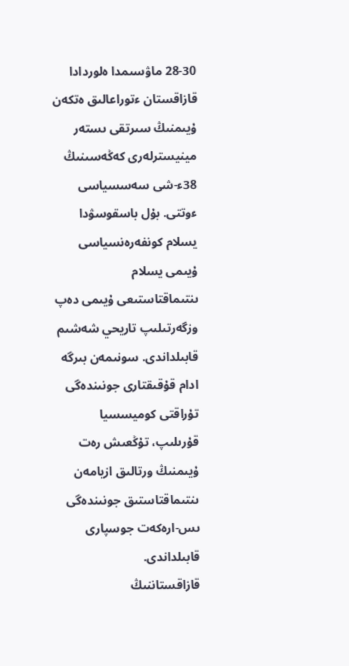28-30 ماۋسىمدا ەلوردادا قازاقستان ءتوراعالىق ەتكەن ۇيىمنىڭ سىرتقى ىستەر مينيسترلەرى كەڭەسىنىڭ 38ء-شى سەسسياسى ءوتتى. بۇل باسقوسۋدا يسلام كونفەرەنسياسى ۇيىمى يسلام ىنتىماقتاستىعى ۇيىمى دەپ وزگەرتىلىپ تاريحي شەشىم قابىلداندى. سونىمەن بىرگە ادام قۇقىقتارى جونىندەگى تۇراقتى كوميسسيا قۇرىلىپ، تۇڭعىش رەت ۇيىمنىڭ ورتالىق ازيامەن ىنتىماقتاستىق جونىندەگى ىس-ارەكەت جوسپارى قابىلداندى.
قازاقستاننىڭ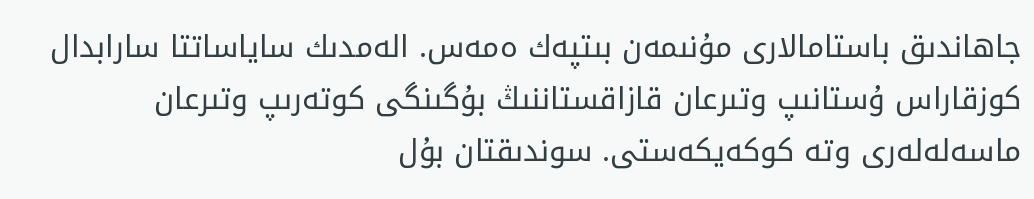جاھاندىق باستامالارى مۇنىمەن بىتپەك ەمەس. الەمدىك ساياساتتا سارابدال كوزقاراس ۇستانىپ وتىرعان قازاقستاننىڭ بۇگىنگى كوتەرىپ وتىرعان ماسەلەلەرى وتە كوكەيكەستى. سوندىقتان بۇل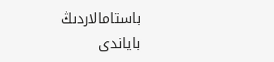باستامالاردىڭ باياندى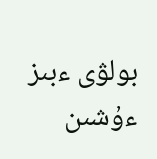بولۋى ءبىز ءۇشىن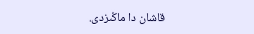قاشان دا ماڭىزدى.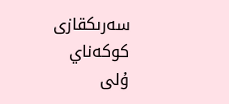سەرىكقازى كوكەناي ۇلى